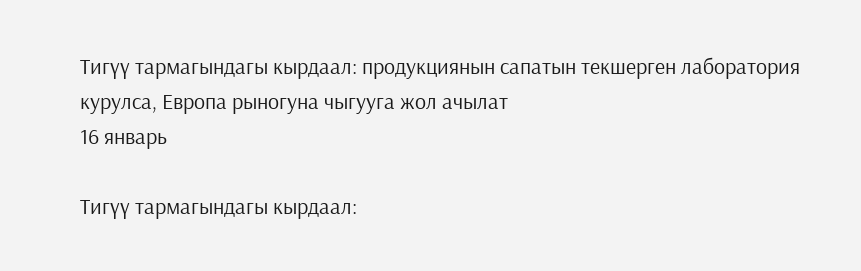Тигүү тармагындагы кырдаал: продукциянын сапатын текшерген лаборатория курулса, Европа рыногуна чыгууга жол ачылат
16 январь

Тигүү тармагындагы кырдаал: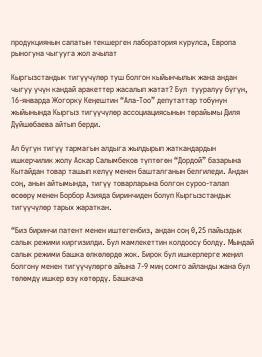продукциянын сапатын текшерген лаборатория курулса, Европа рыногуна чыгууга жол ачылат

Кыргызстандык тигүүчүлөр туш болгон кыйынчылык жана андан чыгуу үчүн кандай аракеттер жасалып жатат? Бул  тууралуу бүгүн, 16-январда Жогорку Кеңештин “Ала-Тоо” депутаттар тобунун жыйынында Кыргыз тигүүчүлөр ассоциациясынын төрайымы Диля Дүйшөбаева айтып берди.

Ал бүгүн тигүү тармагын алдыга жылдырып жаткандардын ишкерчилик жолу Аскар Салымбеков түптөгөн “Дордой” базарына Кытайдан товар ташып келүү менен башталганын белгиледи. Андан соң, анын айтымында, тигүү товарларына болгон суроо-талап өсөөрү менен Борбор Азияда биринчиден болуп Кыргызстандык тигүүчүлөр тарых жараткан.

“Биз биринчи патент менен иштегенбиз, андан соң 0,25 пайыздык салык режими киргизилди. Бул мамлекеттин колдоосу болду. Мындай салык режими башка өлкөлөрдө жок. Бирок бул ишкерлерге жеңил болгону менен тигүүчүлөргө айына 7-9 миң сомго айланды жана бул төлөмдү ишкер өзү көтөрдү. Башкача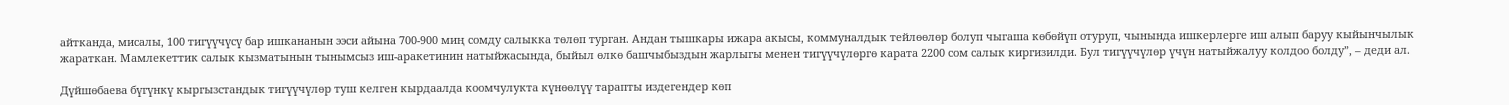айтканда, мисалы, 100 тигүүчүсү бар ишкананын ээси айына 700-900 миң сомду салыкка төлөп турган. Андан тышкары ижара акысы, коммуналдык тейлөөлөр болуп чыгаша көбөйүп отуруп, чынында ишкерлерге иш алып баруу кыйынчылык жараткан. Мамлекеттик салык кызматынын тынымсыз иш-аракетинин натыйжасында, быйыл өлкө башчыбыздын жарлыгы менен тигүүчүлөргө карата 2200 сом салык киргизилди. Бул тигүүчүлөр үчүн натыйжалуу колдоо болду”, – деди ал.

Дүйшөбаева бүгүнкү кыргызстандык тигүүчүлөр туш келген кырдаалда коомчулукта күнөөлүү тарапты издегендер көп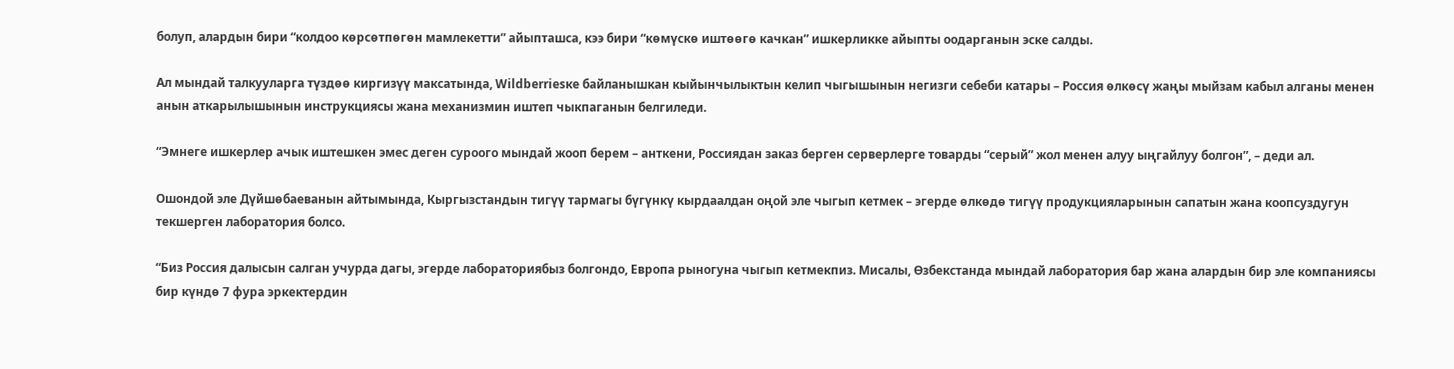болуп, алардын бири “колдоо көрсөтпөгөн мамлекетти” айыпташса, кээ бири “көмүскө иштөөгө качкан” ишкерликке айыпты оодарганын эске салды.

Ал мындай талкууларга түздөө киргизүү максатында, Wildberriesке байланышкан кыйынчылыктын келип чыгышынын негизги себеби катары – Россия өлкөсү жаңы мыйзам кабыл алганы менен анын аткарылышынын инструкциясы жана механизмин иштеп чыкпаганын белгиледи.

“Эмнеге ишкерлер ачык иштешкен эмес деген суроого мындай жооп берем – анткени, Россиядан заказ берген серверлерге товарды “серый” жол менен алуу ыңгайлуу болгон”, – деди ал.

Ошондой эле Дүйшөбаеванын айтымында, Кыргызстандын тигүү тармагы бүгүнкү кырдаалдан оңой эле чыгып кетмек – эгерде өлкөдө тигүү продукцияларынын сапатын жана коопсуздугун текшерген лаборатория болсо.

“Биз Россия далысын салган учурда дагы, эгерде лабораториябыз болгондо, Европа рыногуна чыгып кетмекпиз. Мисалы, Өзбекстанда мындай лаборатория бар жана алардын бир эле компаниясы бир күндө 7 фура эркектердин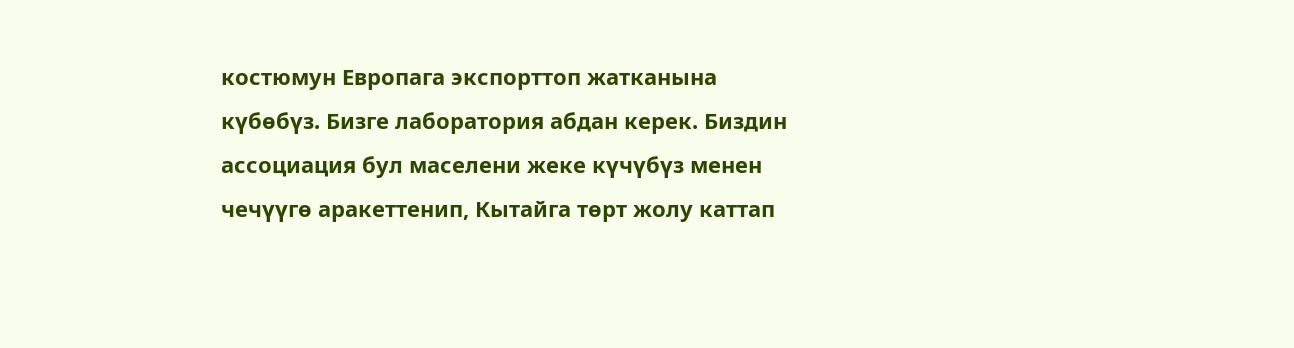костюмун Европага экспорттоп жатканына күбөбүз. Бизге лаборатория абдан керек. Биздин ассоциация бул маселени жеке күчүбүз менен чечүүгө аракеттенип, Кытайга төрт жолу каттап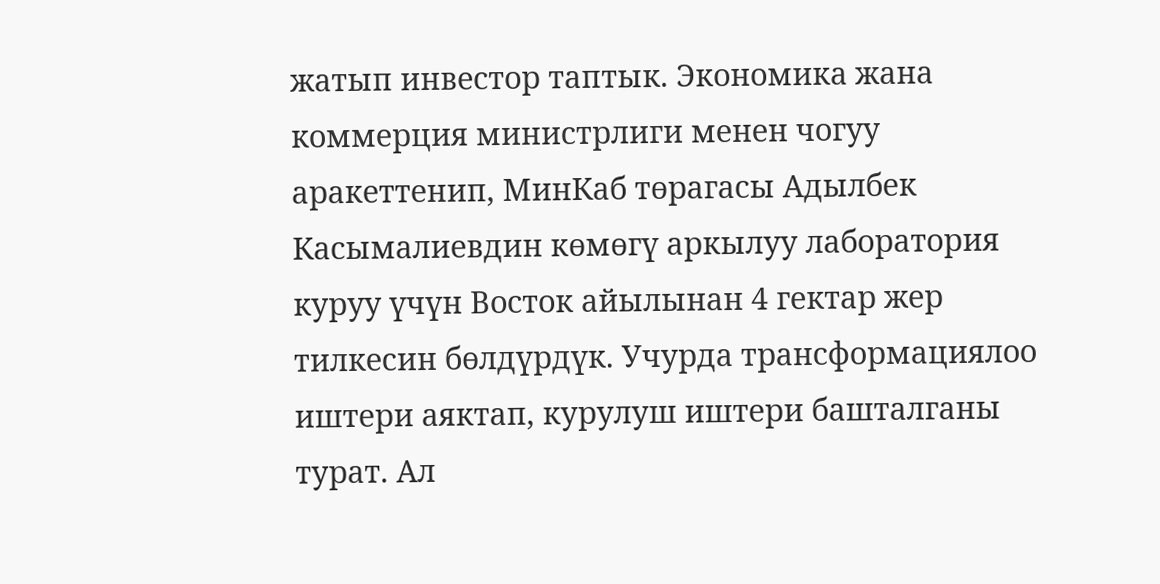жатып инвестор таптык. Экономика жана коммерция министрлиги менен чогуу аракеттенип, МинКаб төрагасы Адылбек Касымалиевдин көмөгү аркылуу лаборатория куруу үчүн Восток айылынан 4 гектар жер тилкесин бөлдүрдүк. Учурда трансформациялоо иштери аяктап, курулуш иштери башталганы турат. Ал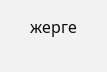жерге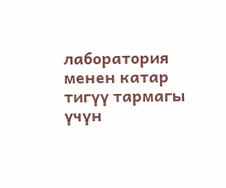лаборатория менен катар тигүү тармагы үчүн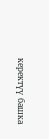керектүү башка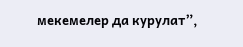мекемелер да курулат”,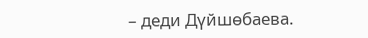– деди Дүйшөбаева.